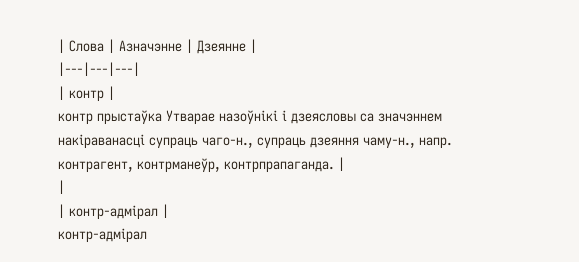| Слова | Азначэнне | Дзеянне |
|---|---|---|
| контр |
контр прыстаўка Утварае назоўнікі і дзеясловы са значэннем накіраванасці супраць чаго-н., супраць дзеяння чаму-н., напр. контрагент, контрманеўр, контрпрапаганда. |
|
| контр-адмірал |
контр-адмірал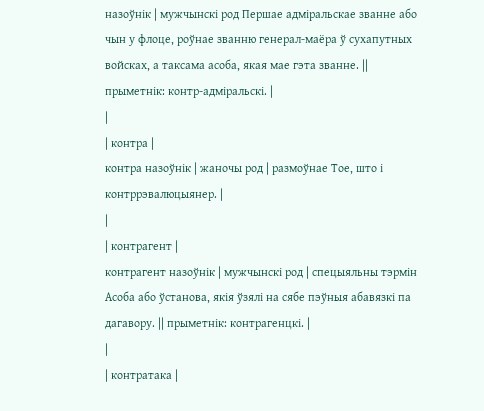назоўнік | мужчынскі род Першае адміральскае званне або чын у флоце, роўнае званню генерал-маёра ў сухапутных войсках, а таксама асоба, якая мае гэта званне. || прыметнік: контр-адміральскі. |
|
| контра |
контра назоўнік | жаночы род | размоўнае Тое, што і контррэвалюцыянер. |
|
| контрагент |
контрагент назоўнік | мужчынскі род | спецыяльны тэрмін Асоба або ўстанова, якія ўзялі на сябе пэўныя абавязкі па дагавору. || прыметнік: контрагенцкі. |
|
| контратака |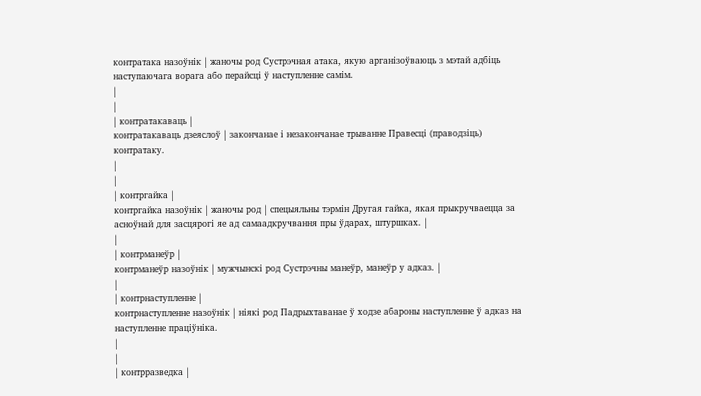контратака назоўнік | жаночы род Сустрэчная атака, якую арганізоўваюць з мэтай адбіць наступаючага ворага або перайсці ў наступленне самім.
|
|
| контратакаваць |
контратакаваць дзеяслоў | закончанае і незакончанае трыванне Правесці (праводзіць) контратаку.
|
|
| контргайка |
контргайка назоўнік | жаночы род | спецыяльны тэрмін Другая гайка, якая прыкручваецца за асноўнай для засцярогі яе ад самаадкручвання пры ўдарах, штуршках. |
|
| контрманеўр |
контрманеўр назоўнік | мужчынскі род Сустрэчны манеўр, манеўр у адказ. |
|
| контрнаступленне |
контрнаступленне назоўнік | ніякі род Падрыхтаванае ў ходзе абароны наступленне ў адказ на наступленне праціўніка.
|
|
| контрразведка |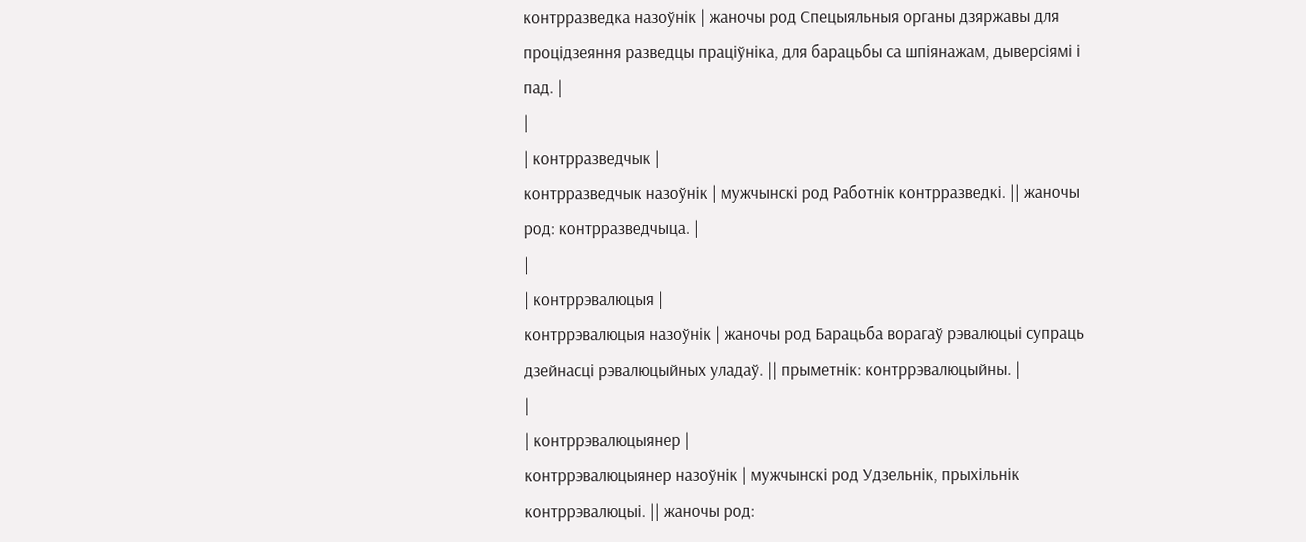контрразведка назоўнік | жаночы род Спецыяльныя органы дзяржавы для процідзеяння разведцы праціўніка, для барацьбы са шпіянажам, дыверсіямі і пад. |
|
| контрразведчык |
контрразведчык назоўнік | мужчынскі род Работнік контрразведкі. || жаночы род: контрразведчыца. |
|
| контррэвалюцыя |
контррэвалюцыя назоўнік | жаночы род Барацьба ворагаў рэвалюцыі супраць дзейнасці рэвалюцыйных уладаў. || прыметнік: контррэвалюцыйны. |
|
| контррэвалюцыянер |
контррэвалюцыянер назоўнік | мужчынскі род Удзельнік, прыхільнік контррэвалюцыі. || жаночы род: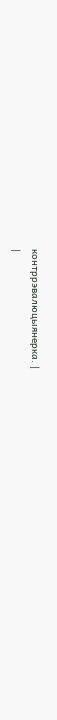контррэвалюцыянерка. |
|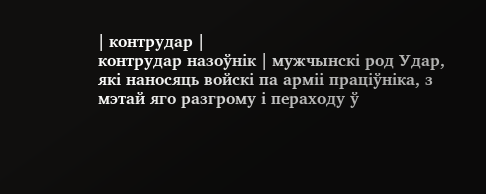| контрудар |
контрудар назоўнік | мужчынскі род Удар, які наносяць войскі па арміі праціўніка, з мэтай яго разгрому і пераходу ў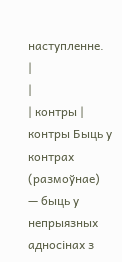наступленне.
|
|
| контры |
контры Быць у контрах (размоўнае) — быць у непрыязных адносінах з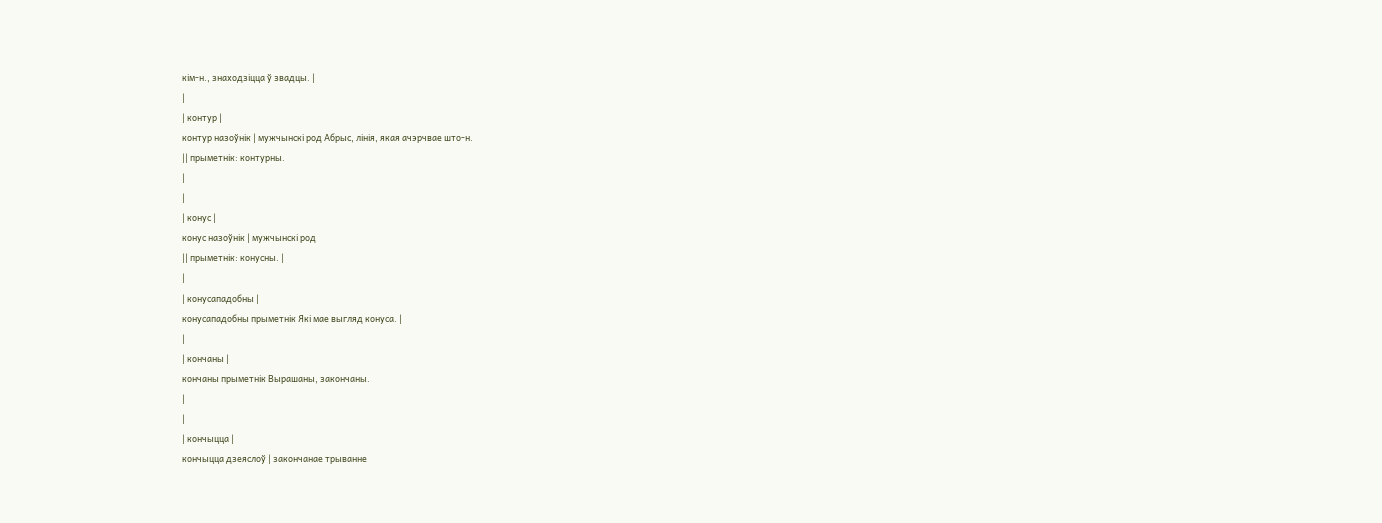кім-н., знаходзіцца ў звадцы. |
|
| контур |
контур назоўнік | мужчынскі род Абрыс, лінія, якая ачэрчвае што-н.
|| прыметнік: контурны.
|
|
| конус |
конус назоўнік | мужчынскі род
|| прыметнік: конусны. |
|
| конусападобны |
конусападобны прыметнік Які мае выгляд конуса. |
|
| кончаны |
кончаны прыметнік Вырашаны, закончаны.
|
|
| кончыцца |
кончыцца дзеяслоў | закончанае трыванне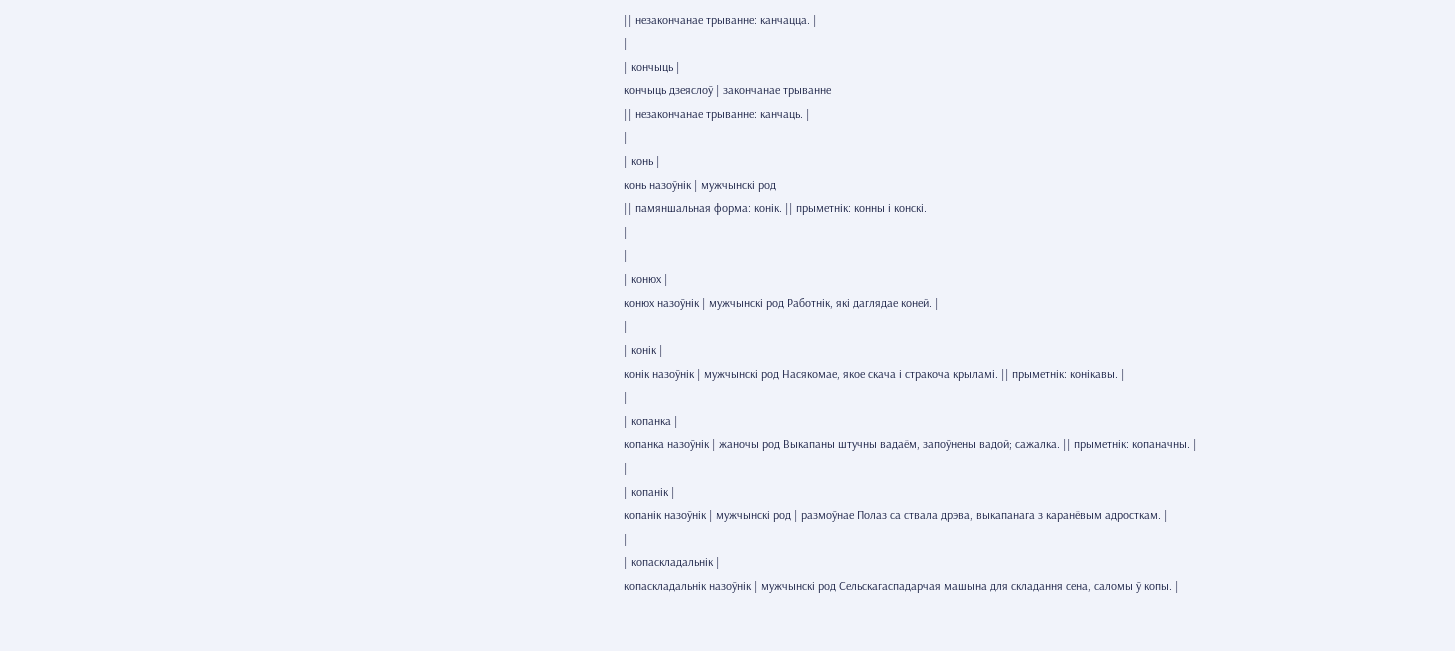|| незакончанае трыванне: канчацца. |
|
| кончыць |
кончыць дзеяслоў | закончанае трыванне
|| незакончанае трыванне: канчаць. |
|
| конь |
конь назоўнік | мужчынскі род
|| памяншальная форма: конік. || прыметнік: конны і конскі.
|
|
| конюх |
конюх назоўнік | мужчынскі род Работнік, які даглядае коней. |
|
| конік |
конік назоўнік | мужчынскі род Насякомае, якое скача і стракоча крыламі. || прыметнік: конікавы. |
|
| копанка |
копанка назоўнік | жаночы род Выкапаны штучны вадаём, запоўнены вадой; сажалка. || прыметнік: копаначны. |
|
| копанік |
копанік назоўнік | мужчынскі род | размоўнае Полаз са ствала дрэва, выкапанага з каранёвым адросткам. |
|
| копаскладальнік |
копаскладальнік назоўнік | мужчынскі род Сельскагаспадарчая машына для складання сена, саломы ў копы. |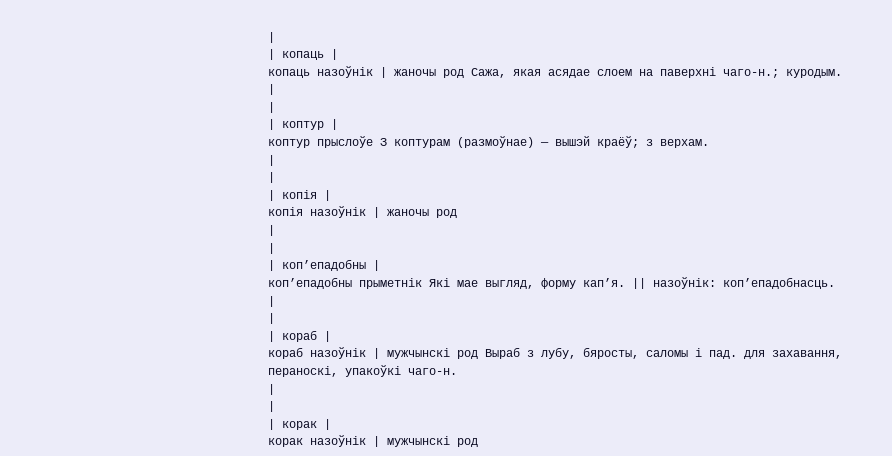|
| копаць |
копаць назоўнік | жаночы род Сажа, якая асядае слоем на паверхні чаго-н.; куродым.
|
|
| коптур |
коптур прыслоўе З коптурам (размоўнае) — вышэй краёў; з верхам.
|
|
| копія |
копія назоўнік | жаночы род
|
|
| коп’епадобны |
коп’епадобны прыметнік Які мае выгляд, форму кап’я. || назоўнік: коп’епадобнасць. |
|
| кораб |
кораб назоўнік | мужчынскі род Выраб з лубу, бяросты, саломы і пад. для захавання, пераноскі, упакоўкі чаго-н.
|
|
| корак |
корак назоўнік | мужчынскі род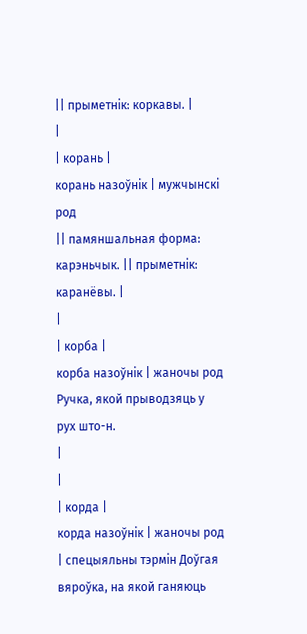|| прыметнік: коркавы. |
|
| корань |
корань назоўнік | мужчынскі род
|| памяншальная форма: карэньчык. || прыметнік: каранёвы. |
|
| корба |
корба назоўнік | жаночы род Ручка, якой прыводзяць у рух што-н.
|
|
| корда |
корда назоўнік | жаночы род | спецыяльны тэрмін Доўгая вяроўка, на якой ганяюць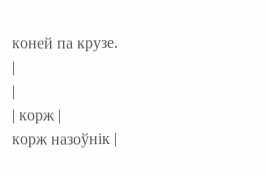коней па крузе.
|
|
| корж |
корж назоўнік |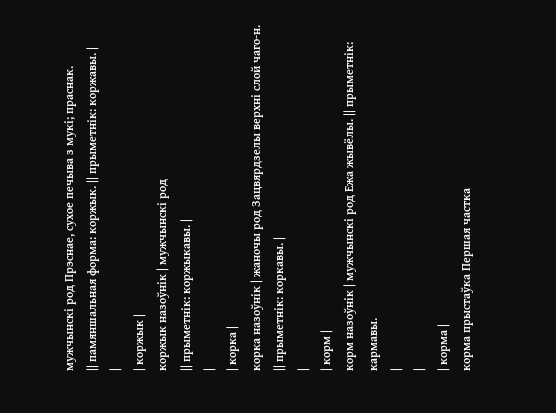мужчынскі род Прэснае, сухое печыва з мукі; праснак.
|| памяншальная форма: коржык. || прыметнік: коржавы. |
|
| коржык |
коржык назоўнік | мужчынскі род
|| прыметнік: коржыкавы. |
|
| корка |
корка назоўнік | жаночы род Зацвярдзелы верхні слой чаго-н.
|| прыметнік: коркавы. |
|
| корм |
корм назоўнік | мужчынскі род Ежа жывёлы. || прыметнік: кармавы.
|
|
| корма |
корма прыстаўка Першая частка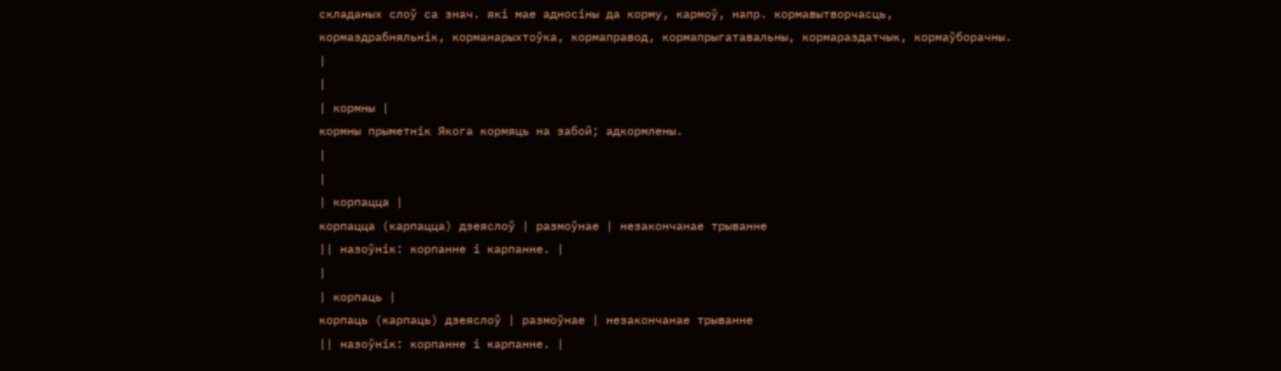складаных слоў са знач. які мае адносіны да корму, кармоў, напр. кормавытворчасць, кормаздрабняльнік, корманарыхтоўка, кормаправод, кормапрыгатавальны, кормараздатчык, кормаўборачны. |
|
| кормны |
кормны прыметнік Якога кормяць на забой; адкормлены.
|
|
| корпацца |
корпацца (карпацца) дзеяслоў | размоўнае | незакончанае трыванне
|| назоўнік: корпанне і карпанне. |
|
| корпаць |
корпаць (карпаць) дзеяслоў | размоўнае | незакончанае трыванне
|| назоўнік: корпанне і карпанне. |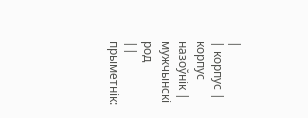|
| корпус |
корпус назоўнік | мужчынскі род
|| прыметнік: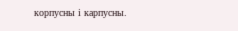корпусны і карпусны.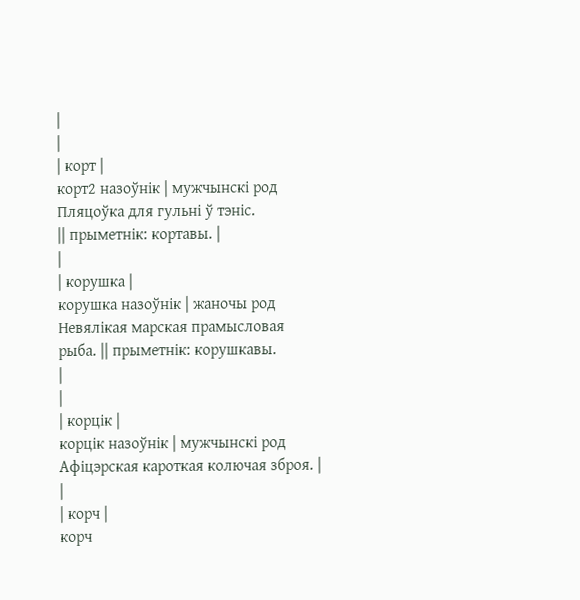|
|
| корт |
корт2 назоўнік | мужчынскі род Пляцоўка для гульні ў тэніс.
|| прыметнік: кортавы. |
|
| корушка |
корушка назоўнік | жаночы род Невялікая марская прамысловая рыба. || прыметнік: корушкавы.
|
|
| корцік |
корцік назоўнік | мужчынскі род Афіцэрская кароткая колючая зброя. |
|
| корч |
корч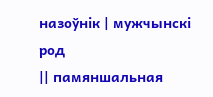назоўнік | мужчынскі род
|| памяншальная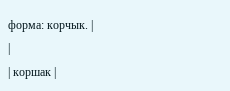форма: корчык. |
|
| коршак |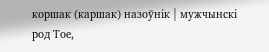коршак (каршак) назоўнік | мужчынскі род Тое,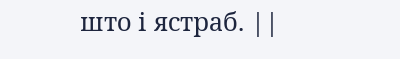што і ястраб. ||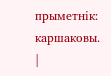прыметнік: каршаковы. |